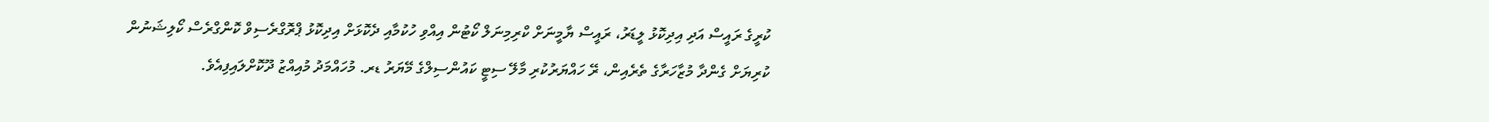ކުރީގެ ރައީސް އަދި އިދިކޮޅު ލީޑަރު، ރައީސް ޔާމީނަށް ކްރިމިނަލް ކޯޓުން އިއްވި ހުކުމާއި ދެކޮޅަށް އިދިކޮޅު ޕްރޮގްރެސިވް ކޮންގްރެސް ކޯލިޝަނުން ކުރިޔަށް ގެންދާ މުޒާހަރާގެ ތެރެއިން، ރޭ ހައްޔަރުކުރި މާލޭ ސިޓީ ކައުންސިލްގެ މޭޔަރު ޑރ. މުހައްމަދު މުއިއްޒު ދޫކޮށްލައިފިއެވެ.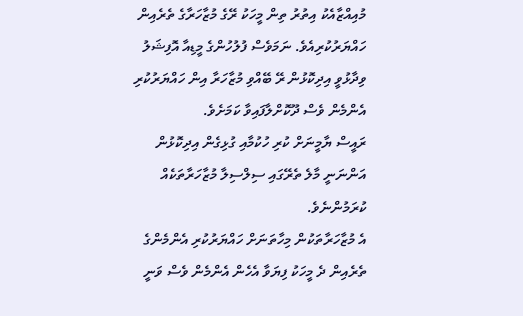މުއިއްޒާއެކު އިތުރު ތިން މީހަކު ރޭގެ މުޒާހަރާގެ ތެރެއިން ހައްޔަރުކުރިއެވެ. ނަމަވެސް ފުލުހުންގެ މީޑިއާ އޮފިޝަލު ވިދާޅުވީ އިދިކޮޅުން ރޭ ބޭއްވި މުޒާހަރާ އިން ހައްޔަރުކުރި އެންމެން ވެސް ދޫކޮށްލާފައިވާ ކަމަށެވެ.
ރައީސް ޔާމީނަށް ކުރި ހުކުމާއި ގުޅިގެން އިދިކޮޅުން އަންނަނީ މާލެ ތެރޭގައި ސިލްސިލާ މުޒާހަރާތަކެއް ކުރަމުންނެވެ.
އެ މުޒާހަރާތަކުން މިހާތަނަށް ހައްޔަރުކުރި އެންމެންގެ ތެރެއިން ދެ މީހަކު ފިޔަވާ އެހެން އެންމެން ވެސް ވަނީ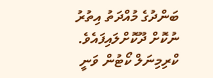ބަންދުގެ މުއްދަތު އިތުރު ނުކޮށް ދޫކޮށްލައިފައެވެ.
ކްރިމިނަލް ކޯޓުން ވަނީ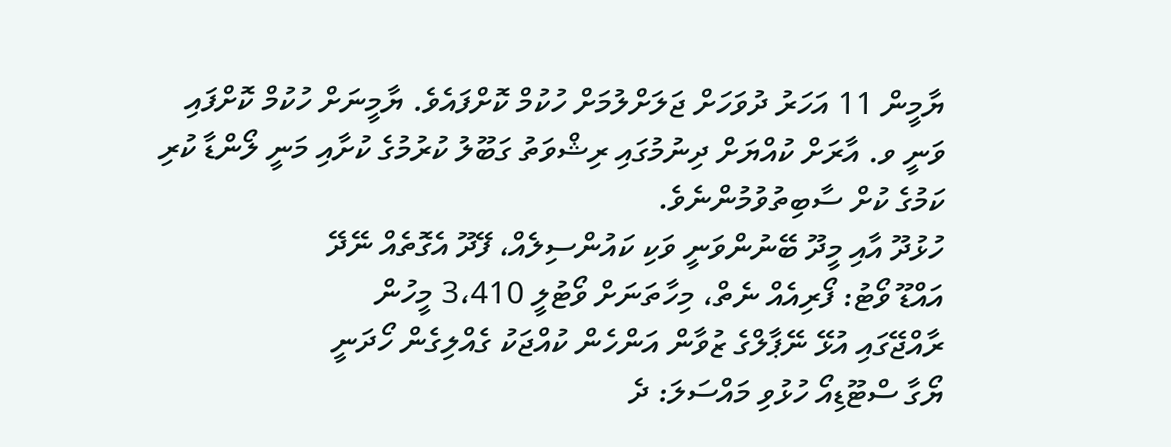ޔާމީން 11 އަހަރު ދުވަހަށް ޖަލަށްލުމަށް ހުކުމް ކޮށްފައެވެ. ޔާމީނަށް ހުކުމް ކޮށްފައި ވަނީ ވ. އާރަށް ކުއްޔަށް ދިނުމުގައި ރިޝްވަތު ގަބޫލު ކުރުމުގެ ކުށާއި މަނީ ލޯންޑާ ކުރި ކަމުގެ ކުށް ސާބިތުވުމުންނެވެ.
ހުޅުދޫ އާއި މީދޫ ބޭނުންވަނީ ވަކި ކައުންސިލެއް، ފޭދޫ އެގޮތެއް ނޭދޭ
އައްޑޫ ވޯޓު: ފޯރިއެއް ނެތް، މިހާތަނަށް ވޯޓުލީ 3،410 މީހުން
ރާއްޖޭގައި އުޅޭ ނޭޕާލްގެ ޒުވާން އަންހެން ކުއްޖަކު ގެއްލިގެން ހޯދަނީ
ޔޯގާ ސްޓޫޑިއޯ ހުޅުވި މައްސަލަ: ދެ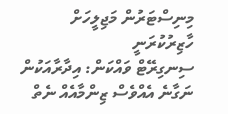މިނިސްޓަރުން މަޖިލީހަށް ހާޒިރުކުރަނީ
ސިނގިރޭޓް ވައްކަން: އިދާރާއަކުން ނަގާނެ އެއްވެސް ޒިންމާއެއް ނެތް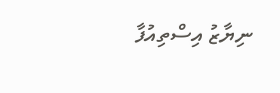ނިޔާޒު އިސްތިއުފާ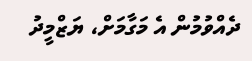ދެއްވުމުން އެ މަގާމަށް، ޔަޒްމީދު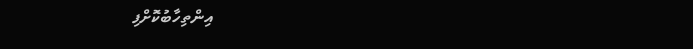އިންތިހާބުކޮށްފި